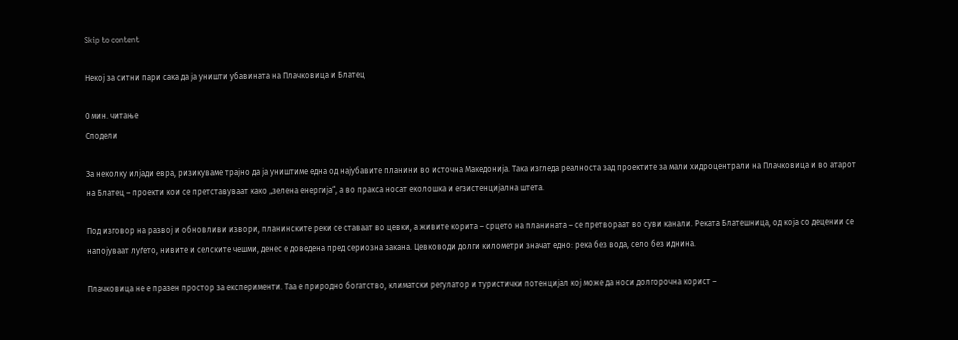Skip to content

Некој за ситни пари сака да ја уништи убавината на Плачковица и Блатец

0 мин. читање
Сподели

За неколку илјади евра, ризикуваме трајно да ја уништиме една од најубавите планини во источна Македонија. Така изгледа реалноста зад проектите за мали хидроцентрали на Плачковица и во атарот на Блатец – проекти кои се претставуваат како „зелена енергија“, а во пракса носат еколошка и егзистенцијална штета.

Под изговор на развој и обновливи извори, планинските реки се ставаат во цевки, а живите корита – срцето на планината – се претвораат во суви канали. Реката Блатешница, од која со децении се напојуваат луѓето, нивите и селските чешми, денес е доведена пред сериозна закана. Цевководи долги километри значат едно: река без вода, село без иднина.

Плачковица не е празен простор за експерименти. Таа е природно богатство, климатски регулатор и туристички потенцијал кој може да носи долгорочна корист –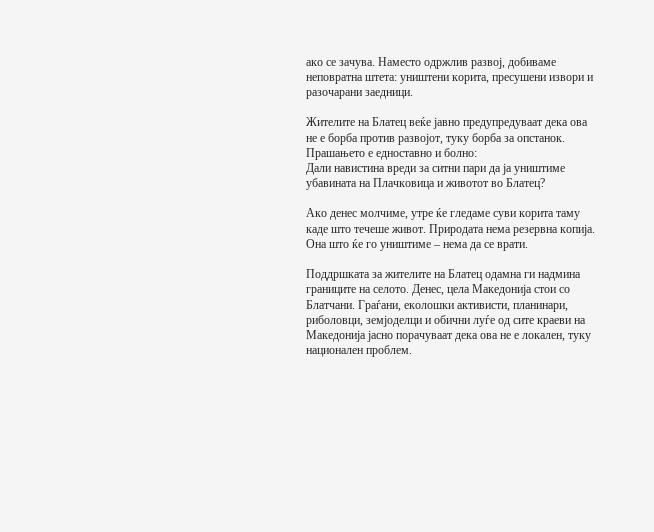ако се зачува. Наместо одржлив развој, добиваме неповратна штета: уништени корита, пресушени извори и разочарани заедници.

Жителите на Блатец веќе јавно предупредуваат дека ова не е борба против развојот, туку борба за опстанок. Прашањето е едноставно и болно:
Дали навистина вреди за ситни пари да ја уништиме убавината на Плачковица и животот во Блатец?

Ако денес молчиме, утре ќе гледаме суви корита таму каде што течеше живот. Природата нема резервна копија. Она што ќе го уништиме – нема да се врати.

Поддршката за жителите на Блатец одамна ги надмина границите на селото. Денес, цела Македонија стои со Блатчани. Граѓани, еколошки активисти, планинари, риболовци, земјоделци и обични луѓе од сите краеви на Македонија јасно порачуваат дека ова не е локален, туку национален проблем.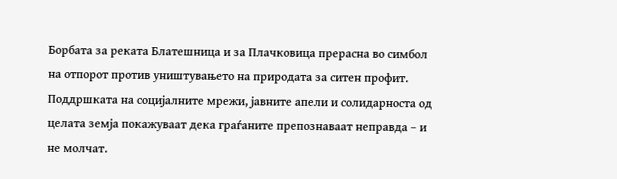Борбата за реката Блатешница и за Плачковица прерасна во симбол на отпорот против уништувањето на природата за ситен профит. Поддршката на социјалните мрежи, јавните апели и солидарноста од целата земја покажуваат дека граѓаните препознаваат неправда – и не молчат.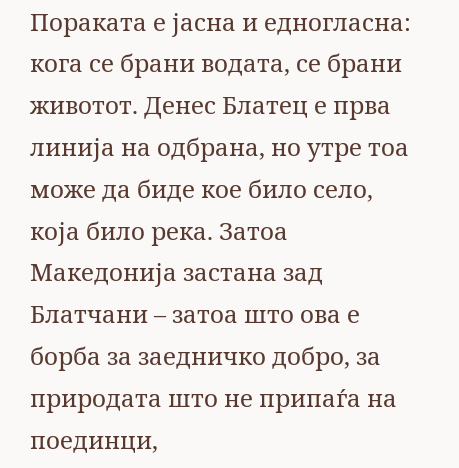Пораката е јасна и едногласна:
кога се брани водата, се брани животот. Денес Блатец е прва линија на одбрана, но утре тоа може да биде кое било село, која било река. Затоа Македонија застана зад Блатчани – затоа што ова е борба за заедничко добро, за природата што не припаѓа на поединци,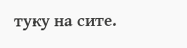туку на сите.